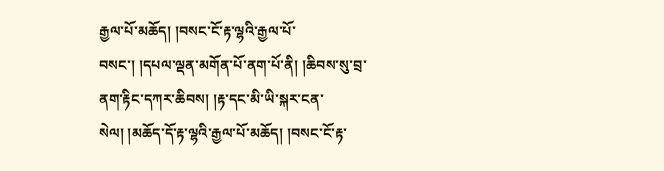རྒྱལ་པོ་མཆོད། །བསང་ངོ་རྟ་ལྷའི་རྒྱལ་པོ་བསང་། །དཔལ་ལྡན་མགོན་པོ་ནག་པོ་ནི། །ཆིབས་སུ་བྲ་ནག་རྟིང་དཀར་ཆིབས། །རྟ་དང་མི་ཡི་སྐར་ངན་སེལ། །མཆོད་དོ་རྟ་ལྷའི་རྒྱལ་པོ་མཆོད། །བསང་ངོ་རྟ་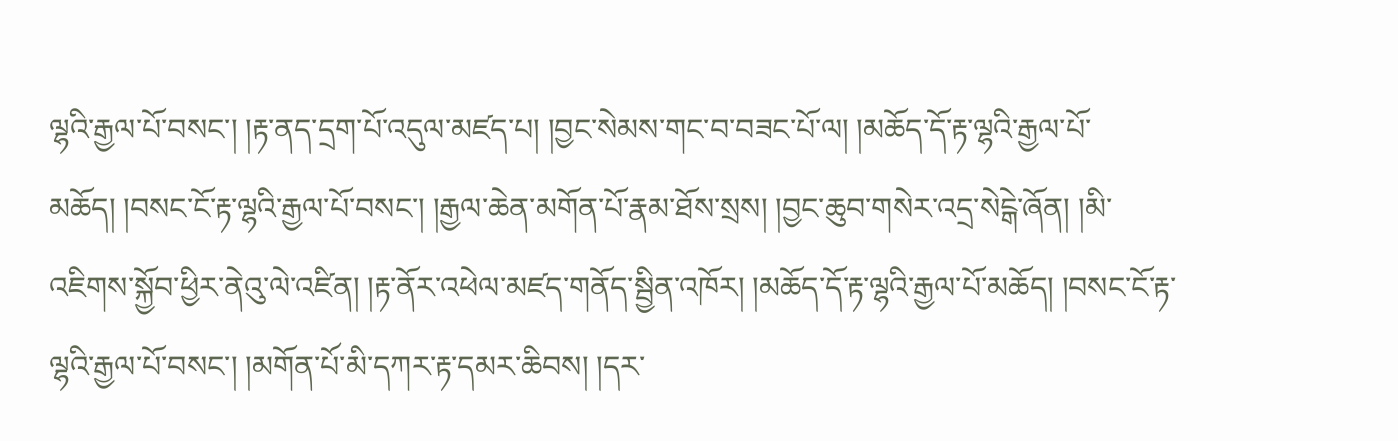ལྷའི་རྒྱལ་པོ་བསང་། །རྟ་ནད་དྲག་པོ་འདུལ་མཛད་པ། །བྱང་སེམས་གང་བ་བཟང་པོ་ལ། །མཆོད་དོ་རྟ་ལྷའི་རྒྱལ་པོ་མཆོད། །བསང་ངོ་རྟ་ལྷའི་རྒྱལ་པོ་བསང་། །རྒྱལ་ཆེན་མགོན་པོ་རྣམ་ཐོས་སྲས། །བྱང་ཆུབ་གསེར་འདྲ་སེངྒེ་ཞོན། །མི་འཇིགས་སྐྱོབ་ཕྱིར་ནེའུ་ལེ་འཛིན། །རྟ་ནོར་འཕེལ་མཛད་གནོད་སྦྱིན་འཁོར། །མཆོད་དོ་རྟ་ལྷའི་རྒྱལ་པོ་མཆོད། །བསང་ངོ་རྟ་ལྷའི་རྒྱལ་པོ་བསང་། །མགོན་པོ་མི་དཀར་རྟ་དམར་ཆིབས། །དར་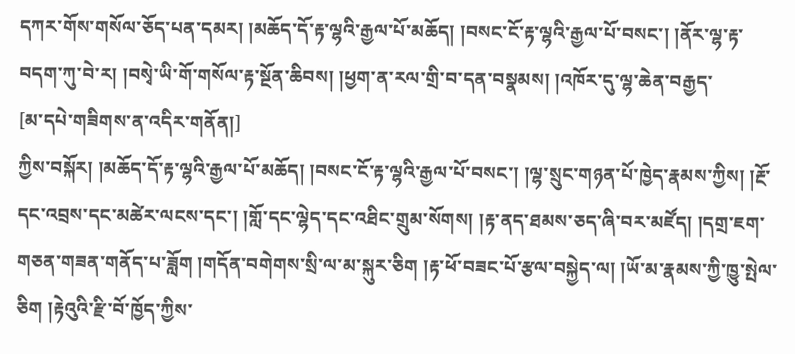དཀར་གོས་གསོལ་ཅོད་པན་དམར། །མཆོད་དོ་རྟ་ལྷའི་རྒྱལ་པོ་མཆོད། །བསང་ངོ་རྟ་ལྷའི་རྒྱལ་པོ་བསང་། །ནོར་ལྷ་རྟ་བདག་ཀུ་བེ་ར། །བསྭེ་ཡི་གོ་གསོལ་རྟ་སྔོན་ཆིབས། །ཕྱག་ན་རལ་གྲི་བ་དན་བསྣམས། །འཁོར་དུ་ལྷ་ཆེན་བརྒྱད་
[མ་དཔེ་གཟིགས་ན་འདིར་གནོན།]
ཀྱིས་བསྐོར། །མཆོད་དོ་རྟ་ལྷའི་རྒྱལ་པོ་མཆོད། །བསང་ངོ་རྟ་ལྷའི་རྒྱལ་པོ་བསང་། །ལྷ་སྲུང་གཉན་པོ་ཁྱེད་རྣམས་ཀྱིས། །རྔོ་དང་འབྲས་དང་མཚེར་ལངས་དང་། །གློ་དང་ལྷེད་དང་འཐིང་གྲུམ་སོགས། །རྟ་ནད་ཐམས་ཅད་ཞི་བར་མཛོད། །དགྲ་ཇག་གཅན་གཟན་གནོད་པ་ཟློག །གདོན་བགེགས་སྲི་ལ་མ་སྐུར་ཅིག །རྟ་ཕོ་བཟང་པོ་རྩལ་བསྐྱེད་ལ། །ཡོ་མ་རྣམས་ཀྱི་ཁྱུ་སྤེལ་ཅིག །རྟེའུའི་རྫི་བོ་ཁྱོད་ཀྱིས་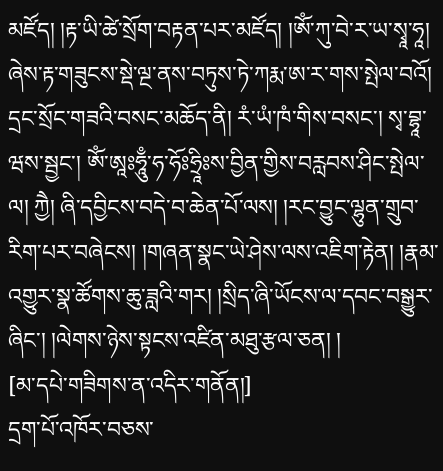མཛོད། །རྟ་ཡི་ཚེ་སྲོག་བརྟན་པར་མཛོད། །ཨོཾ་ཀུ་བེ་ར་ཡ་སྭཱ་ཧཱ། ཞེས་རྟ་གཟུངས་སྡེ་ལྔ་ནས་བཏུས་ཏེ་ཀརྨ་ཨ་ར་གས་སྤེལ་བའོ། དྲང་སྲོང་གཟའི་བསང་མཆོད་ནི། རཾ་ཡཾ་ཁཾ་གིས་བསང་། སྭ་བྷཱ་ཝས་སྦྱང་། ཨོཾ་ཨཱཿཧཱུྃ་ཧ་ཧོཿཧྲཱིཿས་བྱིན་གྱིས་བརླབས་ཤིང་སྤེལ་ལ། ཀྱཻ། ཞི་དབྱིངས་བདེ་བ་ཆེན་པོ་ལས། །རང་བྱུང་ལྷུན་གྲུབ་རིག་པར་བཞེངས། །གཞན་སྣང་ཡེ་ཤེས་ལས་འཇིག་རྟེན། །རྣམ་འགྱུར་སྣ་ཚོགས་ཆུ་ཟླའི་གར། །སྲིད་ཞི་ཡོངས་ལ་དབང་བསྒྱུར་ཞིང་། །ལེགས་ཉེས་སྟངས་འཛིན་མཐུ་རྩལ་ཅན། །
[མ་དཔེ་གཟིགས་ན་འདིར་གནོན།]
དྲག་པོ་འཁོར་བཅས་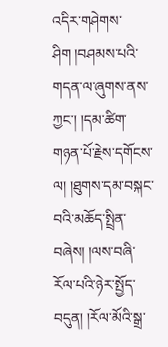འདིར་གཤེགས་ཤིག །བཤམས་པའི་གདན་ལ་ཞུགས་ནས་ཀྱང་། །དམ་ཚིག་གཉན་པོ་རྗེས་དགོངས་ལ། །ཐུགས་དམ་བསྐང་བའི་མཆོད་སྤྲིན་བཞེས། །ལས་བཞི་རོལ་པའི་ཉེར་སྤྱོད་བདུན། །རོལ་མོའི་སྒྲ་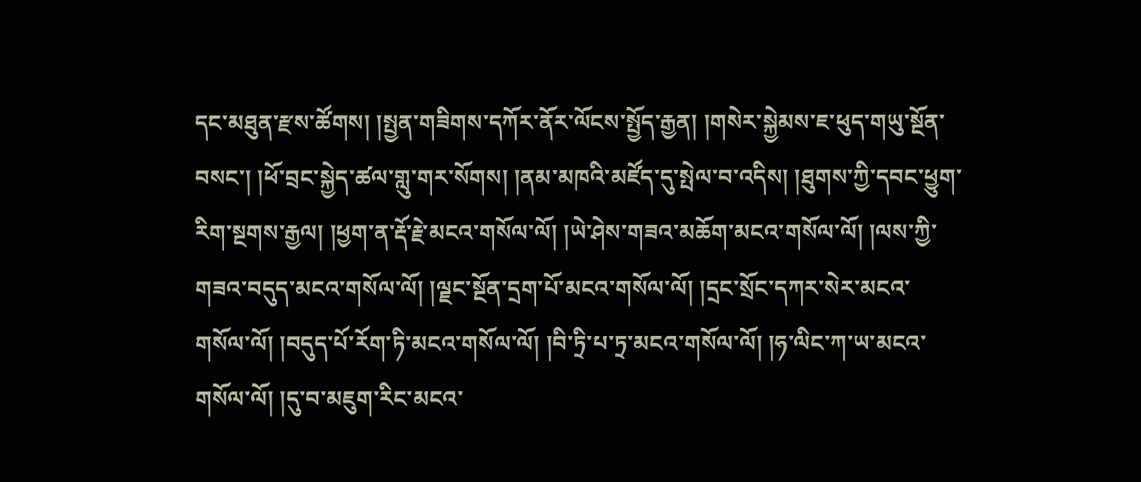དང་མཐུན་རྫས་ཚོགས། །སྤྱན་གཟིགས་དཀོར་ནོར་ལོངས་སྤྱོད་རྒྱན། །གསེར་སྐྱེམས་ཇ་ཕུད་གཡུ་སྔོན་བསང་། །ཕོ་བྲང་སྐྱེད་ཚལ་གླུ་གར་སོགས། །ནམ་མཁའི་མཛོད་དུ་སྤེལ་བ་འདིས། །ཐུགས་ཀྱི་དབང་ཕྱུག་རིག་སྔགས་རྒྱལ། །ཕྱག་ན་རྡོ་རྗེ་མངའ་གསོལ་ལོ། །ཡེ་ཤེས་གཟའ་མཆོག་མངའ་གསོལ་ལོ། །ལས་ཀྱི་གཟའ་བདུད་མངའ་གསོལ་ལོ། །ལྗང་སྔོན་དྲག་པོ་མངའ་གསོལ་ལོ། །དྲང་སྲོང་དཀར་སེར་མངའ་གསོལ་ལོ། །བདུད་པོ་རོག་ཏི་མངའ་གསོལ་ལོ། །བི་ཏྲི་པ་ཏྲ་མངའ་གསོལ་ལོ། །ཧ་ལིང་ཀ་ཡ་མངའ་གསོལ་ལོ། །དུ་བ་མཇུག་རིང་མངའ་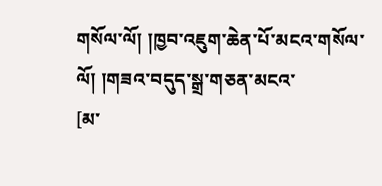གསོལ་ལོ། །ཁྱབ་འཇུག་ཆེན་པོ་མངའ་གསོལ་ལོ། །གཟའ་བདུད་སྒྲ་གཅན་མངའ་
[མ་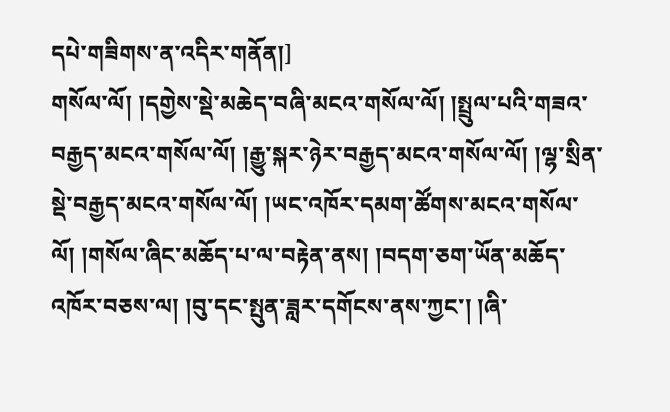དཔེ་གཟིགས་ན་འདིར་གནོན།]
གསོལ་ལོ། །དགྱེས་སྡེ་མཆེད་བཞི་མངའ་གསོལ་ལོ། །སྤྲུལ་པའི་གཟའ་བརྒྱད་མངའ་གསོལ་ལོ། །རྒྱུ་སྐར་ཉེར་བརྒྱད་མངའ་གསོལ་ལོ། །ལྷ་སྲིན་སྡེ་བརྒྱད་མངའ་གསོལ་ལོ། །ཡང་འཁོར་དམག་ཚོགས་མངའ་གསོལ་ལོ། །གསོལ་ཞིང་མཆོད་པ་ལ་བརྟེན་ནས། །བདག་ཅག་ཡོན་མཆོད་འཁོར་བཅས་ལ། །བུ་དང་སྤུན་ཟླར་དགོངས་ནས་ཀྱང་། །ཞི་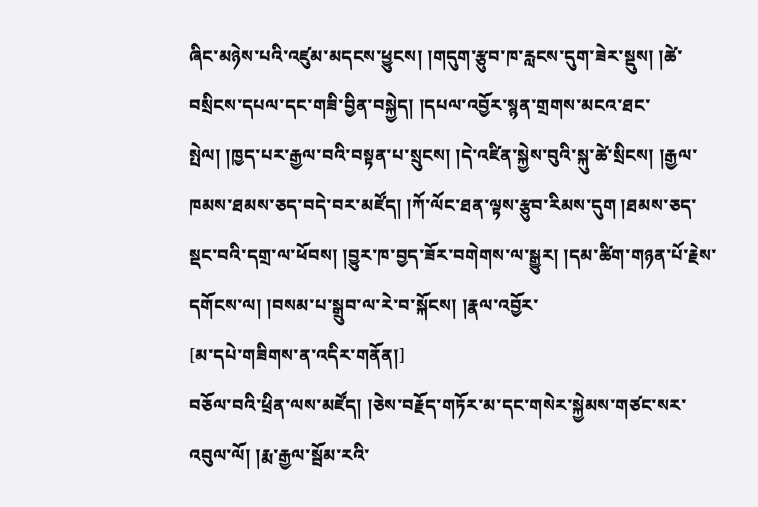ཞིང་མཉེས་པའི་འཛུམ་མདངས་ཕྱུངས། །གདུག་རྩུབ་ཁ་རླངས་དུག་ཟེར་སྡུས། །ཚེ་བསྲིངས་དཔལ་དང་གཟི་བྱིན་བསྐྱེད། །དཔལ་འབྱོར་སྙན་གྲགས་མངའ་ཐང་སྤེལ། །ཁྱད་པར་རྒྱལ་བའི་བསྟན་པ་སྲུངས། །དེ་འཛིན་སྐྱེས་བུའི་སྐུ་ཚེ་སྲིངས། །རྒྱལ་ཁམས་ཐམས་ཅད་བདེ་བར་མཛོད། །ཀོ་ལོང་ཐན་ལྟས་རྩུབ་རིམས་དུག །ཐམས་ཅད་སྡང་བའི་དགྲ་ལ་ཕོབས། །བྱུར་ཁ་བྱད་ཟོར་བགེགས་ལ་སྒྱུར། །དམ་ཚིག་གཉན་པོ་རྗེས་དགོངས་ལ། །བསམ་པ་སྒྲུབ་ལ་རེ་བ་སྐོངས། །རྣལ་འབྱོར་
[མ་དཔེ་གཟིགས་ན་འདིར་གནོན།]
བཅོལ་བའི་ཕྲིན་ལས་མཛོད། །ཅེས་བརྗོད་གཏོར་མ་དང་གསེར་སྐྱེམས་གཙང་སར་འབུལ་ལོ། །རྨ་རྒྱལ་སྦོམ་རའི་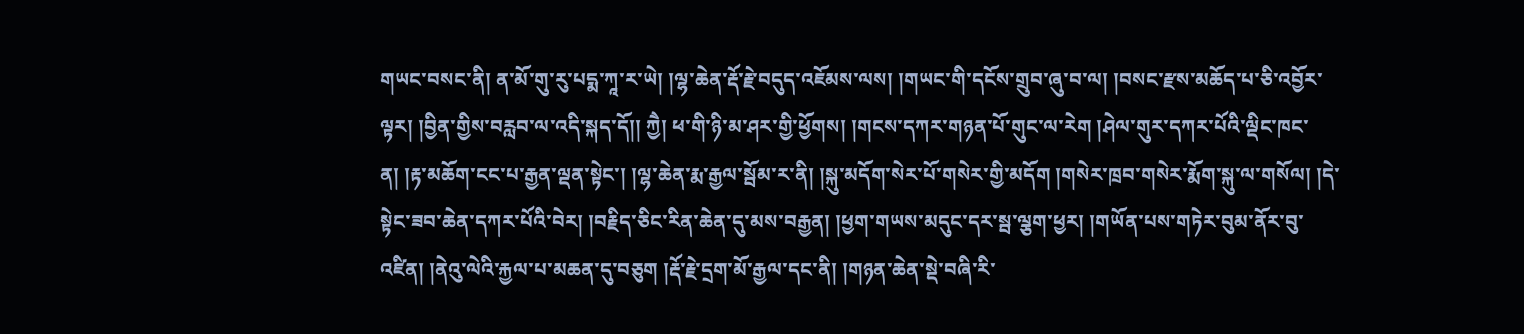གཡང་བསང་ནི། ན་མོ་གུ་རུ་པདྨ་ཀཱ་ར་ཡེ། །ལྷ་ཆེན་རྡོ་རྗེ་བདུད་འཇོམས་ལས། །གཡང་གི་དངོས་གྲུབ་ཞུ་བ་ལ། །བསང་རྫས་མཆོད་པ་ཅི་འབྱོར་ལྟར། །བྱིན་གྱིས་བརླབ་ལ་འདི་སྐད་དོ།། ཀྱཻ། ཕ་གི་ཉི་མ་ཤར་གྱི་ཕྱོགས། །གངས་དཀར་གཉན་པོ་གུང་ལ་རེག །ཤེལ་གུར་དཀར་པོའི་ལྡིང་ཁང་ན། །རྟ་མཆོག་ངང་པ་རྒྱན་ལྡན་སྟེང་། །ལྷ་ཆེན་རྨ་རྒྱལ་སྦོམ་ར་ནི། །སྐུ་མདོག་སེར་པོ་གསེར་གྱི་མདོག །གསེར་ཁྲབ་གསེར་རྨོག་སྐུ་ལ་གསོལ། །དེ་སྟེང་ཟབ་ཆེན་དཀར་པོའི་བེར། །བརྗིད་ཅིང་རིན་ཆེན་དུ་མས་བརྒྱན། །ཕྱག་གཡས་མདུང་དར་སྦ་ལྕག་ཕྱར། །གཡོན་པས་གཏེར་བུམ་ནོར་བུ་འཛིན། །ནེའུ་ལེའི་རྐྱལ་པ་མཆན་དུ་བཅུག །རྡོ་རྗེ་དྲག་མོ་རྒྱལ་དང་ནི། །གཉན་ཆེན་སྡེ་བཞི་རི་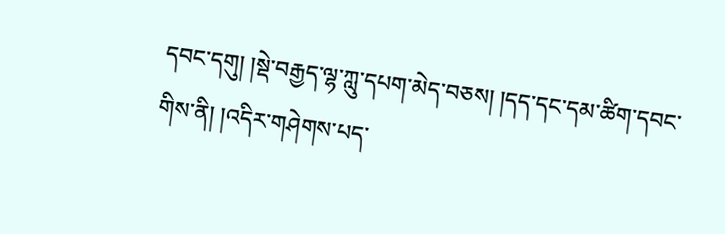དབང་དགུ། །སྡེ་བརྒྱད་ལྷ་ཀླུ་དཔག་མེད་བཅས། །དད་དང་དམ་ཚིག་དབང་གིས་ནི། །འདིར་གཤེགས་པད་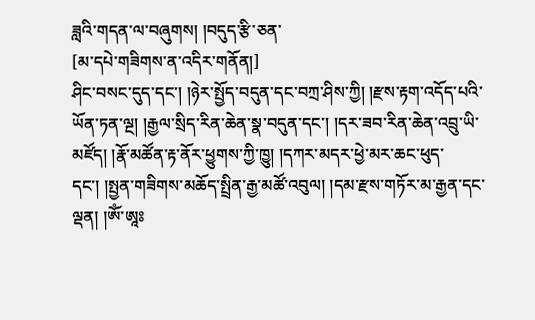ཟླའི་གདན་ལ་བཞུགས། །བདུད་རྩི་ཅན་
[མ་དཔེ་གཟིགས་ན་འདིར་གནོན།]
ཤིང་བསང་དུད་དང་། །ཉེར་སྤྱོད་བདུན་དང་བཀྲ་ཤིས་ཀྱི། །རྫས་རྟག་འདོད་པའི་ཡོན་ཏན་ལྔ། །རྒྱལ་སྲིད་རིན་ཆེན་སྣ་བདུན་དང་། །དར་ཟབ་རིན་ཆེན་འབྲུ་ཡི་མཛོད། །རྣོ་མཚོན་རྟ་ནོར་ཕྱུགས་ཀྱི་ཁྱུ། །དཀར་མདར་ཕྱེ་མར་ཆང་ཕུད་དང་། །སྤྱན་གཟིགས་མཆོད་སྤྲིན་རྒྱ་མཚོ་འབུལ། །དམ་རྫས་གཏོར་མ་རྒྱན་དང་ལྡན། །ཨོཾ་ཨཱཿ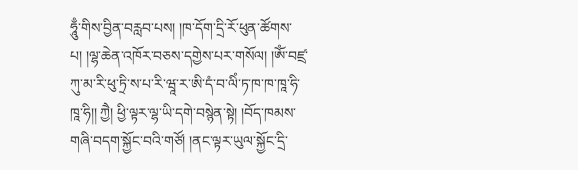ཧཱུྃ་གིས་བྱིན་བརླབ་པས། །ཁ་དོག་དྲི་རོ་ཕུན་ཚོགས་པ། །ལྷ་ཆེན་འཁོར་བཅས་དགྱེས་པར་གསོལ། །ཨོཾ་བཛྲ་ཀུ་མ་རི་ཕུ་ཏྲི་ས་པ་རི་ཝཱ་ར་ཨི་དཾ་བ་ལིཾ་ཏ་ཁ་ཁ་ཁཱ་ཧི་ཁཱ་ཧི།། ཀྱཻ། ཕྱི་ལྟར་ལྷ་ཡི་དགེ་བསྙེན་སྟེ། །བོད་ཁམས་གཞི་བདག་སྐྱོང་བའི་གཙོ། །ནང་ལྟར་ཡུལ་སྐྱོང་དྲི་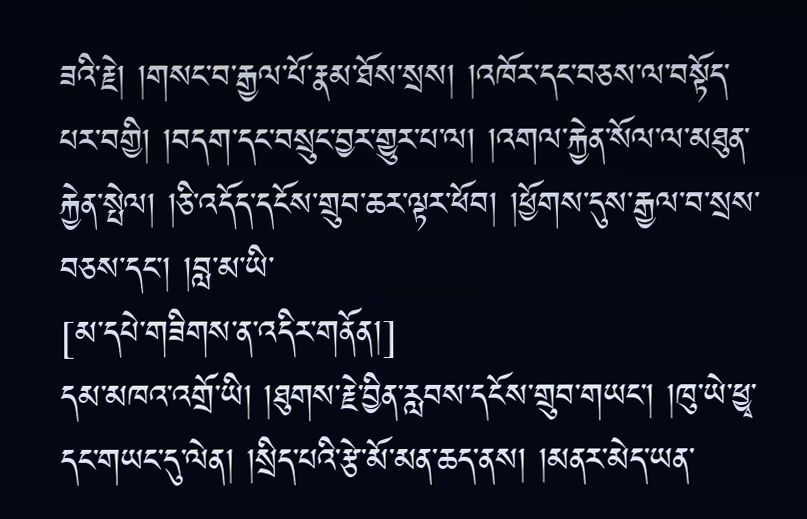ཟའི་རྗེ། །གསང་བ་རྒྱལ་པོ་རྣམ་ཐོས་སྲས། །འཁོར་དང་བཅས་ལ་བསྟོད་པར་བགྱི། །བདག་དང་བསྲུང་བྱར་གྱུར་པ་ལ། །འགལ་རྐྱེན་སོལ་ལ་མཐུན་རྐྱེན་སྤེལ། །ཅི་འདོད་དངོས་གྲུབ་ཆར་ལྟར་ཕོབ། །ཕྱོགས་དུས་རྒྱལ་བ་སྲས་བཅས་དང་། །བླ་མ་ཡི་
[མ་དཔེ་གཟིགས་ན་འདིར་གནོན།]
དམ་མཁའ་འགྲོ་ཡི། །ཐུགས་རྗེ་བྱིན་རླབས་དངོས་གྲུབ་གཡང་། །ཁུ་ཡེ་ཕྱྭ་དང་གཡང་དུ་ལེན། །སྲིད་པའི་རྩེ་མོ་མན་ཆད་ནས། །མནར་མེད་ཡན་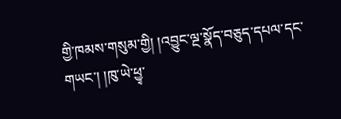གྱི་ཁམས་གསུམ་གྱི། །འབྱུང་ལྔ་སྣོད་བཅུད་དཔལ་དང་གཡང་། །ཁུ་ཡེ་ཕྱྭ་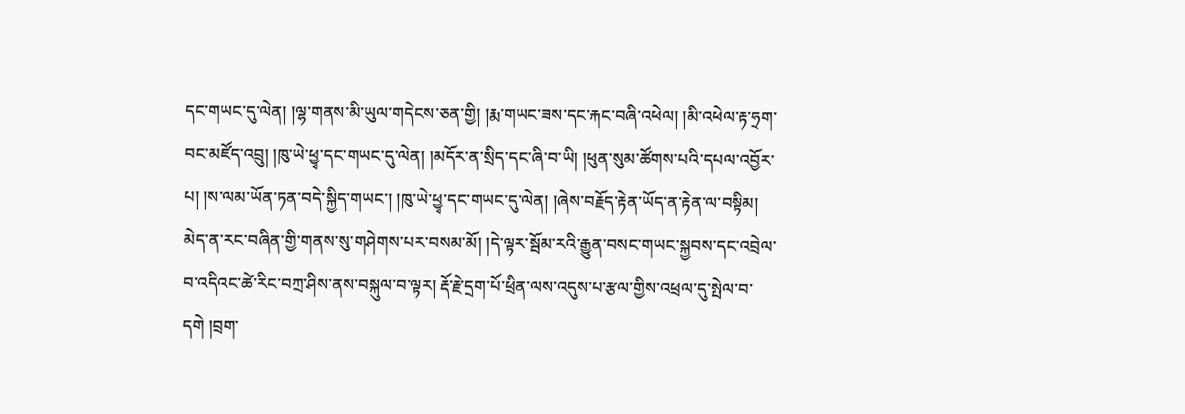དང་གཡང་དུ་ལེན། །ལྷ་གནས་མི་ཡུལ་གདེངས་ཅན་གྱི། །རྨ་གཡང་ཟས་དང་རྐང་བཞི་འཕེལ། །མི་འཕེལ་རྟ་ཧྲག་བང་མཛོད་འབྲུ། །ཁུ་ཡེ་ཕྱྭ་དང་གཡང་དུ་ལེན། །མདོར་ན་སྲིད་དང་ཞི་བ་ཡི། །ཕུན་སུམ་ཚོགས་པའི་དཔལ་འབྱོར་པ། །ས་ལམ་ཡོན་ཏན་བདེ་སྐྱིད་གཡང་། །ཁུ་ཡེ་ཕྱྭ་དང་གཡང་དུ་ལེན། །ཞེས་བརྗོད་རྟེན་ཡོད་ན་རྟེན་ལ་བསྟིམ། མེད་ན་རང་བཞིན་གྱི་གནས་སུ་གཤེགས་པར་བསམ་མོ། །དེ་ལྟར་སྦོམ་རའི་རྒྱུན་བསང་གཡང་སྐྱབས་དང་འབྲེལ་བ་འདིའང་ཚེ་རིང་བཀྲ་ཤིས་ནས་བསྐུལ་བ་ལྟར། རྡོ་རྗེ་དྲག་པོ་ཕྲིན་ལས་འདུས་པ་རྩལ་གྱིས་འཕྲལ་དུ་སྤེལ་བ་དགེ །བྲག་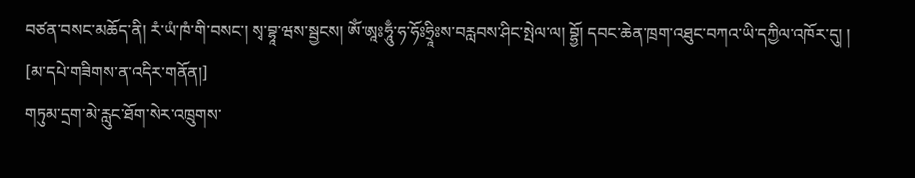བཙན་བསང་མཆོད་ནི། རཾ་ཡཾ་ཁཾ་གི་བསང་། སྭ་བྷཱ་ཝས་སྦྱངས། ཨོཾ་ཨཱཿཧཱུྃ་ཧ་ཧོཿཧྲཱིཿས་བརླབས་ཤིང་སྤེལ་ལ། བྷྱོ། དབང་ཆེན་ཁྲག་འཐུང་བཀའ་ཡི་དཀྱིལ་འཁོར་དུ། །
[མ་དཔེ་གཟིགས་ན་འདིར་གནོན།]
གཏུམ་དྲག་མེ་རླུང་ཐོག་སེར་འཁྲུགས་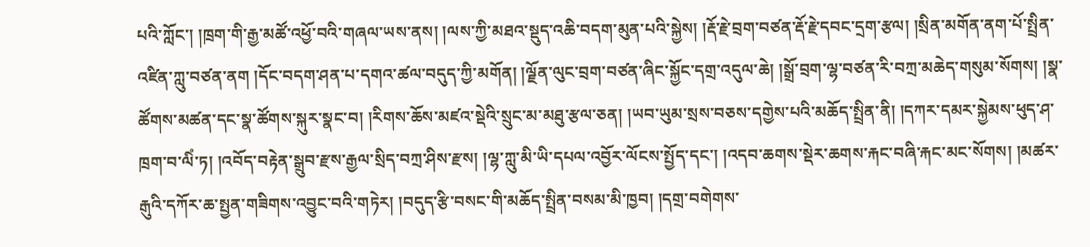པའི་ཀློང་། །ཁྲག་གི་རྒྱ་མཚོ་འཕྱོ་བའི་གཞལ་ཡས་ནས། །ལས་ཀྱི་མཐའ་སྡུད་འཆི་བདག་མུན་པའི་སྐྱེས། །རྡོ་རྗེ་བྲག་བཙན་རྡོ་རྗེ་དབང་དྲག་རྩལ། །སྲིན་མགོན་ནག་པོ་སྤྲིན་འཛིན་ཀླུ་བཙན་ནག །དོང་བདག་ཤན་པ་དགའ་ཚལ་བདུད་ཀྱི་མགོན། །ལྗོན་ལུང་བྲག་བཙན་ཞིང་སྐྱོང་དགྲ་འདུལ་ཆེ། །སྒྲོ་བྲག་ལྷ་བཙན་རི་བཀྲ་མཆེད་གསུམ་སོགས། །སྣ་ཚོགས་མཚན་དང་སྣ་ཚོགས་སྐུར་སྣང་བ། །རིགས་ཆོས་མཛའ་སྡེའི་སྲུང་མ་མཐུ་རྩལ་ཅན། །ཡབ་ཡུམ་སྲས་བཅས་དགྱེས་པའི་མཆོད་སྤྲིན་ནི། །དཀར་དམར་སྐྱེམས་ཕུད་ཤ་ཁྲག་བ་ལིཾ་ཏ། །འབོད་བརྟེན་སྒྲུབ་རྫས་རྒྱལ་སྲིད་བཀྲ་ཤིས་རྫས། །ལྷ་ཀླུ་མི་ཡི་དཔལ་འབྱོར་ལོངས་སྤྱོད་དང་། །འདབ་ཆགས་སྡེར་ཆགས་རྐང་བཞི་རྐང་མང་སོགས། །མཚར་རྒུའི་དཀོར་ཆ་སྤྱན་གཟིགས་འབྱུང་བའི་གཏེར། །བདུད་རྩི་བསང་གི་མཆོད་སྤྲིན་བསམ་མི་ཁྱབ། །དགྲ་བགེགས་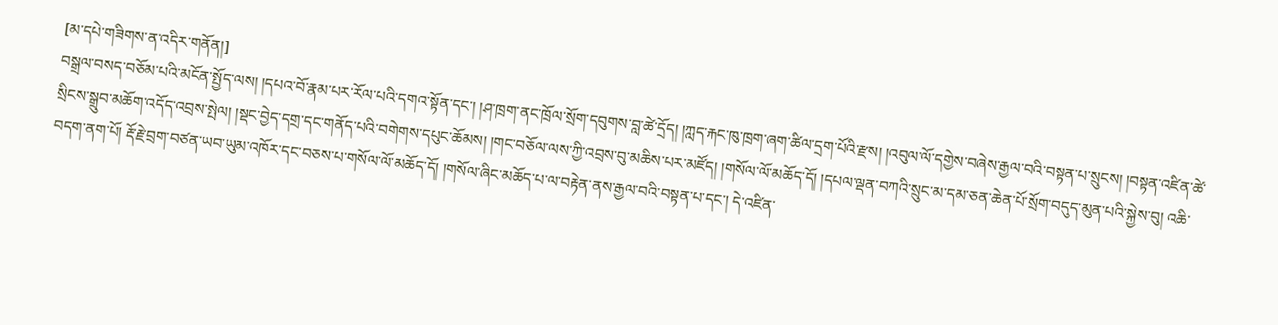[མ་དཔེ་གཟིགས་ན་འདིར་གནོན།]
བསྒྲལ་བསད་བཅོམ་པའི་མངོན་སྤྱོད་ལས། །དཔའ་བོ་རྣམ་པར་རོལ་པའི་དགའ་སྟོན་དང་། །ཤ་ཁྲག་ནང་ཁྲོལ་སྲོག་དབུགས་བླ་ཚེ་དྲོད། །ཀླད་རྐང་ཁུ་ཁྲག་ཞག་ཚིལ་དྲག་པོའི་རྫས། །འབུལ་ལོ་དགྱེས་བཞེས་རྒྱལ་བའི་བསྟན་པ་སྲུངས། །བསྟན་འཛིན་ཚེ་སྲིངས་སྒྲུབ་མཆོག་འདོད་འབྲས་སྤེལ། །སྡང་བྱེད་དགྲ་དང་གནོད་པའི་བགེགས་དཔུང་ཆོམས། །གང་བཅོལ་ལས་ཀྱི་འབྲས་བུ་མཆིས་པར་མཛོད། །གསོལ་ལོ་མཆོད་དོ། །དཔལ་ལྡན་བཀའི་སྲུང་མ་དམ་ཅན་ཆེན་པོ་སྲོག་བདུད་མུན་པའི་སྐྱེས་བུ། འཆི་བདག་ནག་པོ། རྡོ་རྗེ་བྲག་བཙན་ཡབ་ཡུམ་འཁོར་དང་བཅས་པ་གསོལ་ལོ་མཆོད་དོ། །གསོལ་ཞིང་མཆོད་པ་ལ་བརྟེན་ནས་རྒྱལ་བའི་བསྟན་པ་དང་། དེ་འཛིན་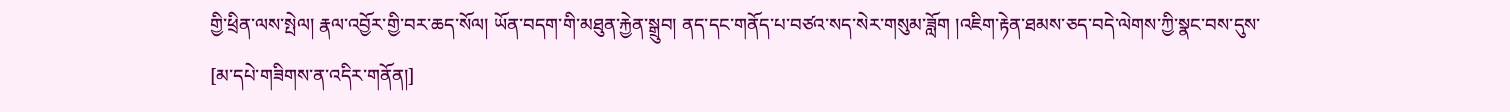གྱི་ཕྲིན་ལས་སྤེལ། རྣལ་འབྱོར་གྱི་བར་ཆད་སོལ། ཡོན་བདག་གི་མཐུན་རྐྱེན་སྒྲུབ། ནད་དང་གནོད་པ་བཙའ་སད་སེར་གསུམ་ཟློག །འཇིག་རྟེན་ཐམས་ཅད་བདེ་ལེགས་ཀྱི་སྣང་བས་དུས་
[མ་དཔེ་གཟིགས་ན་འདིར་གནོན།]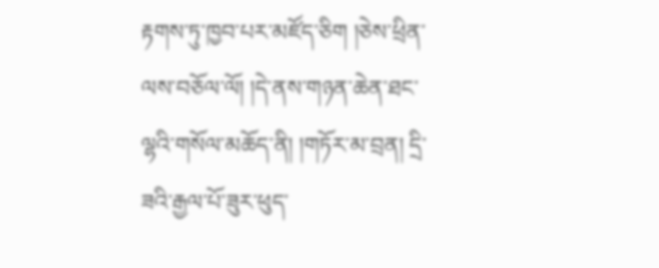རྟགས་ཏུ་ཁྱབ་པར་མཛོད་ཅིག །ཅེས་ཕྲིན་ལས་བཅོལ་ལོ། །དེ་ནས་གཉན་ཆེན་ཐང་ལྷའི་གསོལ་མཆོད་ནི། །གཏོར་མ་བྲན། དྲི་ཟའི་རྒྱལ་པོ་ཟུར་ཕུད་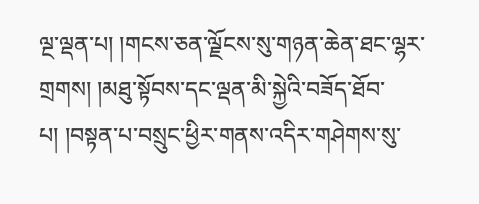ལྔ་ལྡན་པ། །གངས་ཅན་ལྗོངས་སུ་གཉན་ཆེན་ཐང་ལྷར་གྲགས། །མཐུ་སྟོབས་དང་ལྡན་མི་སྐྱེའི་བཟོད་ཐོབ་པ། །བསྟན་པ་བསྲུང་ཕྱིར་གནས་འདིར་གཤེགས་སུ་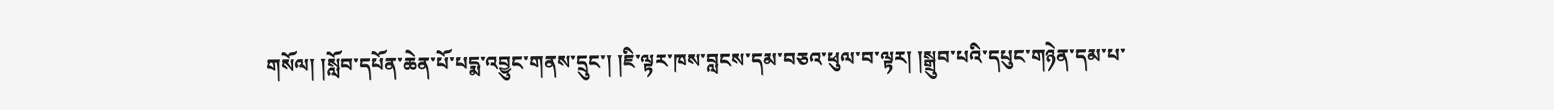གསོལ། །སློབ་དཔོན་ཆེན་པོ་པདྨ་འབྱུང་གནས་དྲུང་། །ཇི་ལྟར་ཁས་བླངས་དམ་བཅའ་ཕུལ་བ་ལྟར། །སྒྲུབ་པའི་དཔུང་གཉེན་དམ་པ་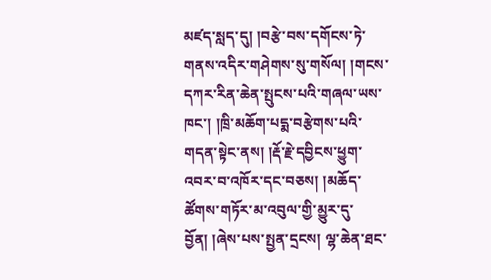མཛད་སླད་དུ། །བརྩེ་བས་དགོངས་ཏེ་གནས་འདིར་གཤེགས་སུ་གསོལ། །གངས་དཀར་རིན་ཆེན་སྤུངས་པའི་གཞལ་ཡས་ཁང་། །ཁྲི་མཆོག་པདྨ་བརྩེགས་པའི་གདན་སྟེང་ནས། །རྡོ་རྗེ་དབྱིངས་ཕྱུག་འབར་བ་འཁོར་དང་བཅས། །མཆོད་ཚོགས་གཏོར་མ་འབུལ་གྱི་མྱུར་དུ་བྱོན། །ཞེས་པས་སྤྱན་དྲངས། ལྷ་ཆེན་ཐང་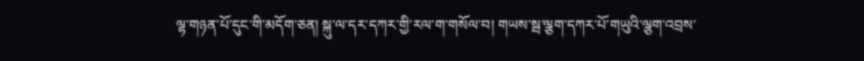ལྷ་གཉན་པོ་དུང་གི་མདོག་ཅན། སྐུ་ལ་དར་དཀར་གྱི་རལ་ག་གསོལ་བ། གཡས་སྦ་ལྕག་དཀར་པོ་གཡུའི་ལྕག་འབྲས་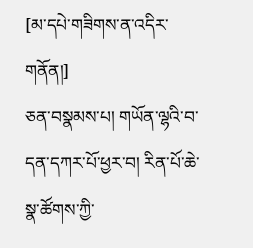[མ་དཔེ་གཟིགས་ན་འདིར་གནོན།]
ཅན་བསྣམས་པ། གཡོན་ལྷའི་བ་དན་དཀར་པོ་ཕྱར་བ། རིན་པོ་ཆེ་སྣ་ཚོགས་ཀྱི་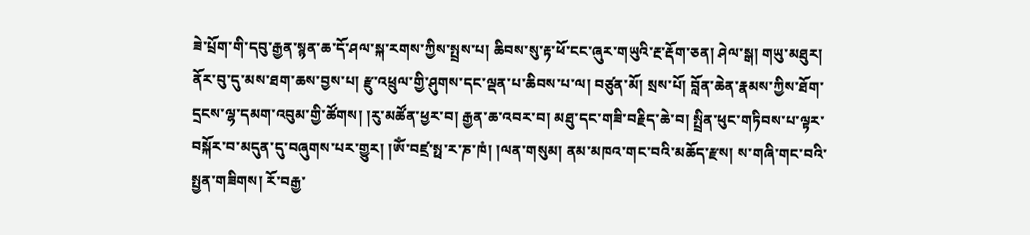ཟེ་པྲོག་གི་དབུ་རྒྱན་སྙན་ཆ་དོ་ཤལ་སྐ་རགས་ཀྱིས་སྤྲས་པ། ཆིབས་སུ་རྟ་ཕོ་ངང་ཞུར་གཡུའི་རྔ་རྡོག་ཅན། ཤེལ་སྒ། གཡུ་མཐུར། ནོར་བུ་དུ་མས་ཐག་ཆས་བྱས་པ། རྫུ་འཕྲུལ་གྱི་ཤུགས་དང་ལྡན་པ་ཆིབས་པ་ལ། བཙུན་མོ། སྲས་པོ། བློན་ཆེན་རྣམས་ཀྱིས་ཐོག་དྲངས་ལྷ་དམག་འབུམ་གྱི་ཚོགས། །རུ་མཚོན་ཕྱར་བ། རྒྱན་ཆ་འབར་བ། མཐུ་དང་གཟི་བརྗིད་ཆེ་བ། སྤྲིན་ཕུང་གཏིབས་པ་ལྟར་བསྐོར་བ་མདུན་དུ་བཞུགས་པར་གྱུར། །ཨོཾ་བཛྲ་སྥ་ར་ཎ་ཁཾ། །ལན་གསུམ། ནམ་མཁའ་གང་བའི་མཆོད་རྫས། ས་གཞི་གང་བའི་སྤྱན་གཟིགས། རོ་བརྒྱ་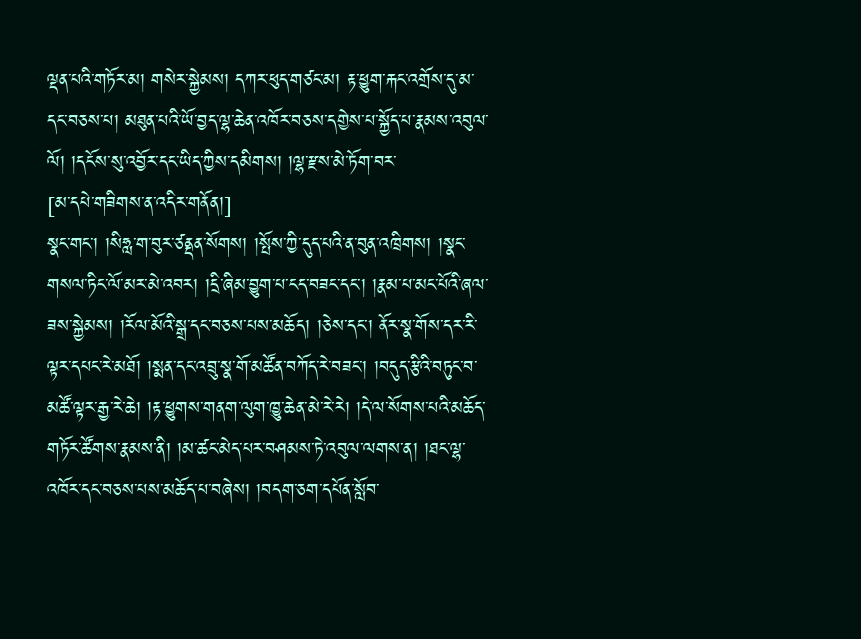ལྡན་པའི་གཏོར་མ། གསེར་སྐྱེམས། དཀར་ཕུད་གཙང་མ། རྟ་ཕྱུག་རྐང་འགྲོས་དུ་མ་དང་བཅས་པ། མཐུན་པའི་ཡོ་བྱད་ལྷ་ཆེན་འཁོར་བཅས་དགྱེས་པ་སྐྱོད་པ་རྣམས་འབུལ་ལོ། །དངོས་སུ་འབྱོར་དང་ཡིད་ཀྱིས་དམིགས། །ལྷ་རྫས་མེ་ཏོག་བར་
[མ་དཔེ་གཟིགས་ན་འདིར་གནོན།]
སྣང་གང་། །སིཧླ་ག་བུར་ཙནྡན་སོགས། །སྤོས་ཀྱི་དུད་པའི་ན་བུན་འཁྲིགས། །སྣང་གསལ་ཏིང་ལོ་མར་མེ་འབར། །དྲི་ཞིམ་བྱུག་པ་ངད་བཟང་དང་། །རྣམ་པ་མང་པོའི་ཞལ་ཟས་སྐྱེམས། །རོལ་མོའི་སྒྲ་དང་བཅས་པས་མཆོད། །ཅེས་དང་། ནོར་སྣ་གོས་དར་རི་ལྟར་དཔང་རེ་མཐོ། །སྨན་དང་འབྲུ་སྣ་གོ་མཚོན་བཀོད་རེ་བཟང་། །བདུད་རྩིའི་བཏུང་བ་མཚོ་ལྟར་རྒྱ་རེ་ཆེ། །རྟ་ཕྱུགས་གནག་ལུག་ཁྱུ་ཆེན་མེ་རེ་རེ། །དེ་ལ་སོགས་པའི་མཆོད་གཏོར་ཚོགས་རྣམས་ནི། །མ་ཚང་མེད་པར་བཤམས་ཏེ་འབུལ་ལགས་ན། །ཐང་ལྷ་འཁོར་དང་བཅས་པས་མཆོད་པ་བཞེས། །བདག་ཅག་དཔོན་སློབ་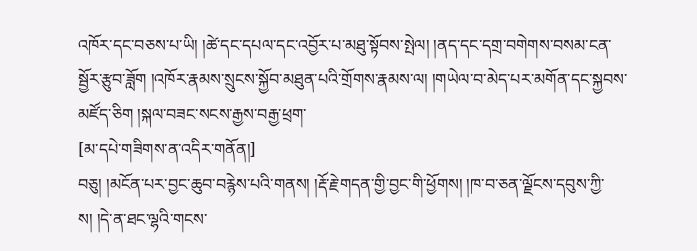འཁོར་དང་བཅས་པ་ཡི། །ཚེ་དང་དཔལ་དང་འབྱོར་པ་མཐུ་སྟོབས་སྤེལ། །ནད་དང་དགྲ་བགེགས་བསམ་ངན་སྦྱོར་རྩུབ་ཟློག །འཁོར་རྣམས་སྲུངས་སྐྱོབ་མཐུན་པའི་གྲོགས་རྣམས་ལ། །གཡེལ་བ་མེད་པར་མགོན་དང་སྐྱབས་མཛོད་ཅིག །སྐལ་བཟང་སངས་རྒྱས་བརྒྱ་ཕྲག་
[མ་དཔེ་གཟིགས་ན་འདིར་གནོན།]
བཅུ། །མངོན་པར་བྱང་ཆུབ་བརྙེས་པའི་གནས། །རྡོ་རྗེ་གདན་གྱི་བྱང་གི་ཕྱོགས། །ཁ་བ་ཅན་ལྗོངས་དབུས་ཀྱི་ས། །དེ་ན་ཐང་ལྷའི་གངས་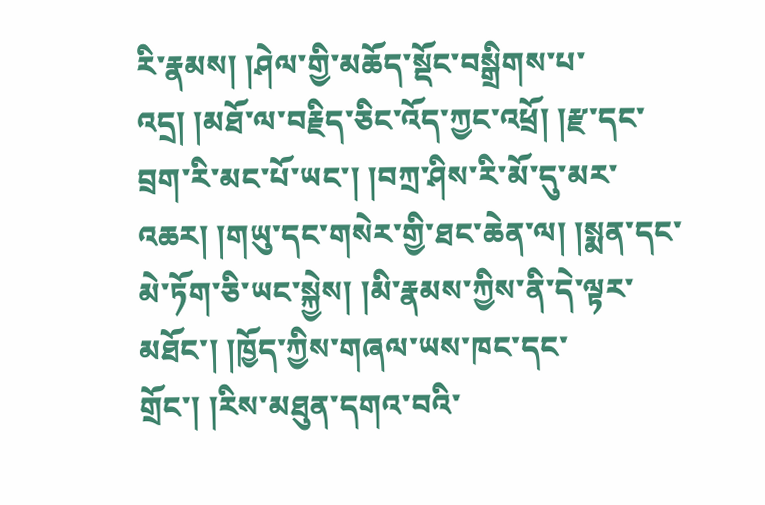རི་རྣམས། །ཤེལ་གྱི་མཆོད་སྡོང་བསྒྲིགས་པ་འདྲ། །མཐོ་ལ་བརྗིད་ཅིང་འོད་ཀྱང་འཕྲོ། །རྫ་དང་བྲག་རི་མང་པོ་ཡང་། །བཀྲ་ཤིས་རི་མོ་དུ་མར་འཆར། །གཡུ་དང་གསེར་གྱི་ཐང་ཆེན་ལ། །སྨན་དང་མེ་ཏོག་ཅི་ཡང་སྐྱེས། །མི་རྣམས་ཀྱིས་ནི་དེ་ལྟར་མཐོང་། །ཁྱོད་ཀྱིས་གཞལ་ཡས་ཁང་དང་གྲོང་། །རིས་མཐུན་དགའ་བའི་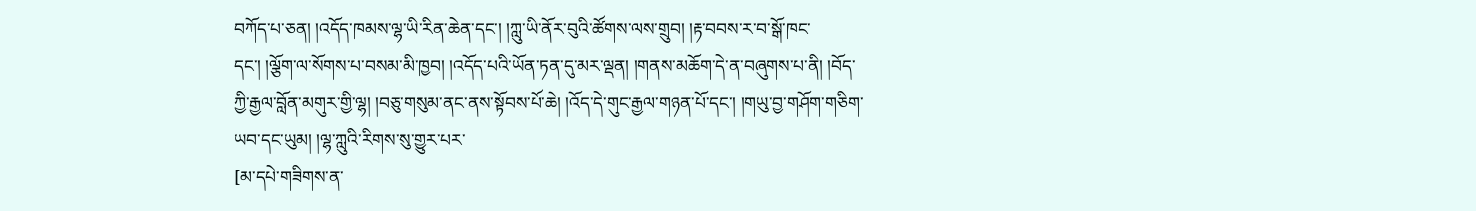བཀོད་པ་ཅན། །འདོད་ཁམས་ལྷ་ཡི་རིན་ཆེན་དང་། །ཀླུ་ཡི་ནོར་བུའི་ཚོགས་ལས་གྲུབ། །རྟ་བབས་ར་བ་སྒོ་ཁང་དང་། །ལྕོག་ལ་སོགས་པ་བསམ་མི་ཁྱབ། །འདོད་པའི་ཡོན་ཏན་དུ་མར་ལྡན། །གནས་མཆོག་དེ་ན་བཞུགས་པ་ནི། །བོད་ཀྱི་རྒྱལ་བློན་མགུར་གྱི་ལྷ། །བཅུ་གསུམ་ནང་ནས་སྟོབས་པོ་ཆེ། །འོད་དེ་གུང་རྒྱལ་གཉན་པོ་དང་། །གཡུ་བྱ་གཤོག་གཅིག་ཡབ་དང་ཡུམ། །ལྷ་ཀླུའི་རིགས་སུ་གྱུར་པར་
[མ་དཔེ་གཟིགས་ན་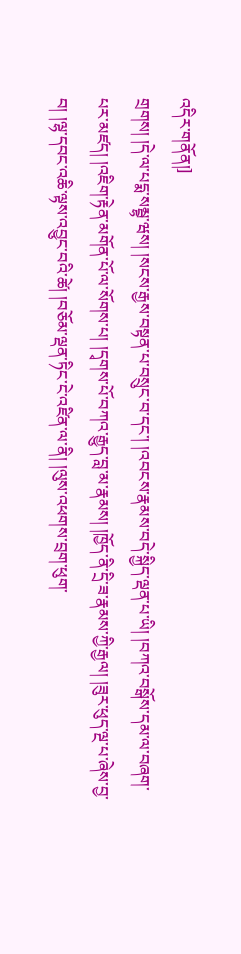འདིར་གནོན།]
གྲགས། །དེ་ལ་པདྨ་སམྦྷ་ཝས། །སངས་རྒྱས་བསྟན་པ་བསྲུང་བ་དང་། །འབངས་རྣམས་བདེ་སྐྱིད་ལྡན་པ་ཡི། །བཀའ་བསྒོས་དམ་ལ་བཞག་པར་མཛད། །འཇིག་རྟེན་མགོན་པོ་ལ་སོགས་པ། །དྭགས་པོ་བཀའ་རྒྱུད་བླ་མ་རྣམས། །ཁྱོད་ནི་དྲི་ཟ་རྣམས་ཀྱི་རྒྱལ། །ཟུར་ཕུད་ལྔ་པ་ཞེས་བྱ་བ། །ལྷ་དབང་འཆི་ལྟས་འབྱུང་བའི་ཚེ། །བཅོམ་ལྡན་ཏིང་ངེ་འཛིན་ལ་ནི། །ལུས་འཕགས་བྲག་ཕུག་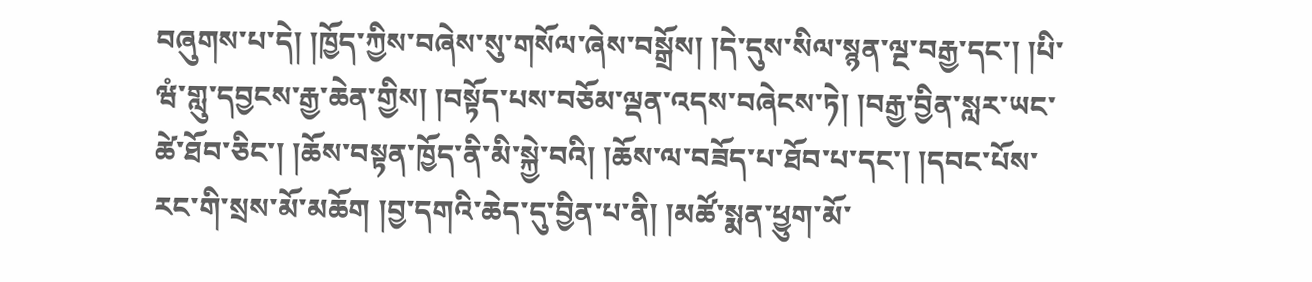བཞུགས་པ་དེ། །ཁྱོད་ཀྱིས་བཞེས་སུ་གསོལ་ཞེས་བསྒྲོས། །དེ་དུས་སིལ་སྙན་ལྔ་བརྒྱ་དང་། །པི་ཝཾ་གླུ་དབྱངས་རྒྱ་ཆེན་གྱིས། །བསྟོད་པས་བཅོམ་ལྡན་འདས་བཞེངས་ཏེ། །བརྒྱ་བྱིན་སླར་ཡང་ཚེ་ཐོབ་ཅིང་། །ཆོས་བསྟན་ཁྱོད་ནི་མི་སྐྱེ་བའི། །ཆོས་ལ་བཟོད་པ་ཐོབ་པ་དང་། །དབང་པོས་རང་གི་སྲས་མོ་མཆོག །བྱ་དགའི་ཆེད་དུ་བྱིན་པ་ནི། །མཚོ་སྨན་ཕྱུག་མོ་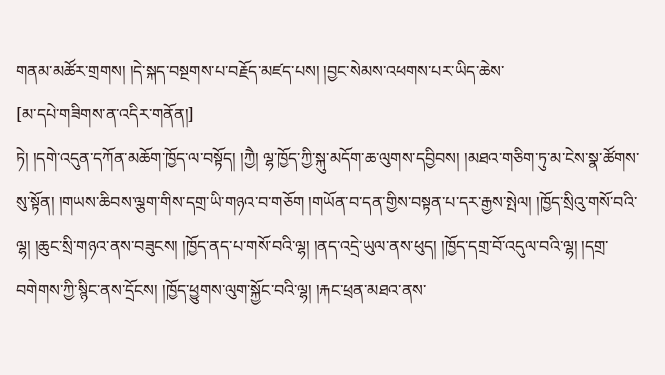གནམ་མཚོར་གྲགས། །དེ་སྐད་བསྔགས་པ་བརྗོད་མཛད་པས། །བྱང་སེམས་འཕགས་པར་ཡིད་ཆེས་
[མ་དཔེ་གཟིགས་ན་འདིར་གནོན།]
ཏེ། །དགེ་འདུན་དཀོན་མཆོག་ཁྱོད་ལ་བསྟོད། །ཀྱཻ། ལྷ་ཁྱོད་ཀྱི་སྐུ་མདོག་ཆ་ལུགས་དབྱིབས། །མཐའ་གཅིག་ཏུ་མ་ངེས་སྣ་ཚོགས་སུ་སྟོན། །གཡས་ཆིབས་ལྕག་གིས་དགྲ་ཡི་གཉའ་བ་གཅོག །གཡོན་བ་དན་གྱིས་བསྟན་པ་དར་རྒྱས་སྤེལ། །ཁྱོད་སྲིའུ་གསོ་བའི་ལྷ། །ཆུང་སྲི་གཉའ་ནས་བཟུངས། །ཁྱོད་ནད་པ་གསོ་བའི་ལྷ། །ནད་འདྲེ་ཡུལ་ནས་ཕུད། །ཁྱོད་དགྲ་བོ་འདུལ་བའི་ལྷ། །དགྲ་བགེགས་ཀྱི་སྙིང་ནས་དྲོངས། །ཁྱོད་ཕྱུགས་ལུག་སྐྱོང་བའི་ལྷ། །རྐང་ཕྲན་མཐའ་ནས་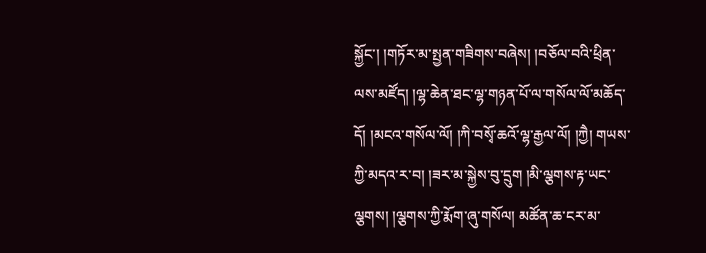སྐྱོང་། །གཏོར་མ་སྤྱན་གཟིགས་བཞེས། །བཅོལ་བའི་ཕྲིན་ལས་མཛོད། །ལྷ་ཆེན་ཐང་ལྷ་གཉན་པོ་ལ་གསོལ་ལོ་མཆོད་དོ། །མངའ་གསོལ་ལོ། །ཀི་བསྭོ་ཆའོ་ལྷ་རྒྱལ་ལོ། །ཀྱཻ། གཡས་ཀྱི་མདའ་ར་བ། །ཟར་མ་སྐྱེས་བུ་དྲུག །མི་ལྕགས་རྟ་ཡང་ལྕགས། །ལྕགས་ཀྱི་རྨོག་ཞུ་གསོལ། མཚོན་ཆ་ངར་མ་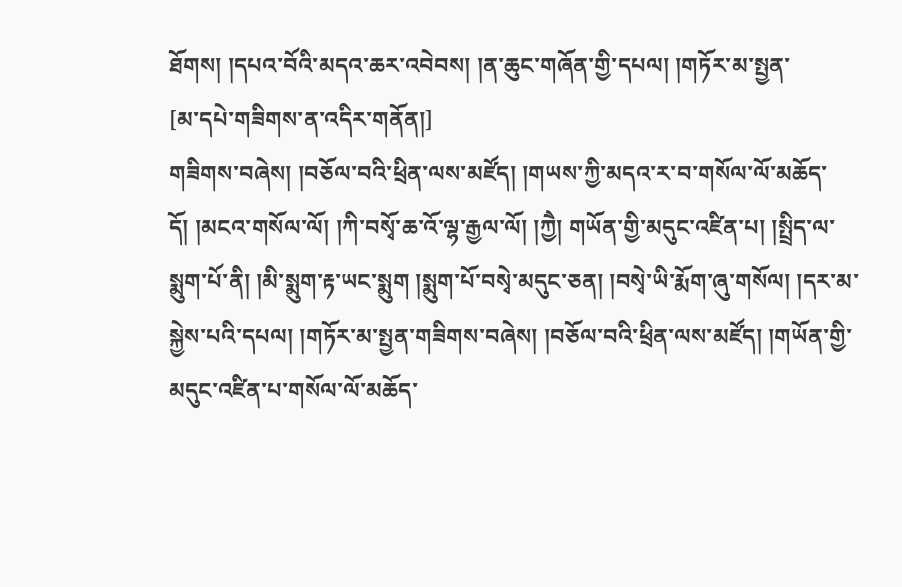ཐོགས། །དཔའ་བོའི་མདའ་ཆར་འབེབས། །ན་ཆུང་གཞོན་གྱི་དཔལ། །གཏོར་མ་སྤྱན་
[མ་དཔེ་གཟིགས་ན་འདིར་གནོན།]
གཟིགས་བཞེས། །བཅོལ་བའི་ཕྲིན་ལས་མཛོད། །གཡས་ཀྱི་མདའ་ར་བ་གསོལ་ལོ་མཆོད་དོ། །མངའ་གསོལ་ལོ། །ཀི་བསྭོ་ཆ་འོ་ལྷ་རྒྱལ་ལོ། །ཀྱཻ། གཡོན་གྱི་མདུང་འཛིན་པ། །སྤྲིད་ལ་སྨུག་པོ་ནི། །མི་སྨུག་རྟ་ཡང་སྨུག །སྨུག་པོ་བསྭེ་མདུང་ཅན། །བསྭེ་ཡི་རྨོག་ཞུ་གསོལ། །དར་མ་སྐྱེས་པའི་དཔལ། །གཏོར་མ་སྤྱན་གཟིགས་བཞེས། །བཅོལ་བའི་ཕྲིན་ལས་མཛོད། །གཡོན་གྱི་མདུང་འཛིན་པ་གསོལ་ལོ་མཆོད་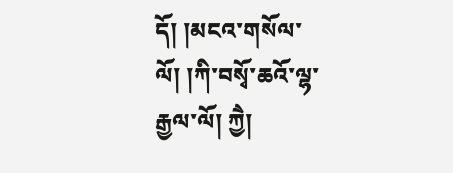དོ། །མངའ་གསོལ་ལོ། །ཀི་བསྭོ་ཆའོ་ལྷ་རྒྱལ་ལོ། ཀྱཻ།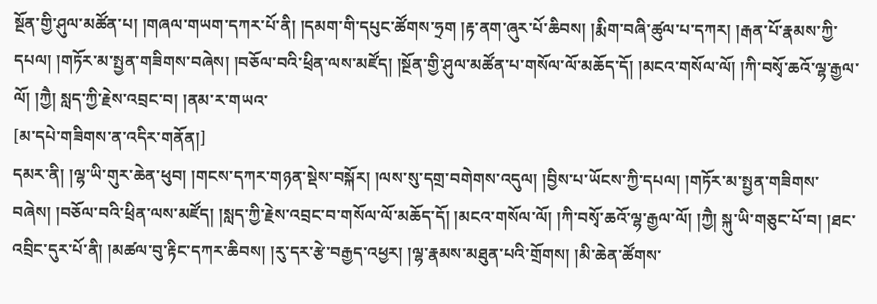སྔོན་གྱི་ཤུལ་མཚོན་པ། །གཞལ་གཡག་དཀར་པོ་ནི། །དམག་གི་དཔུང་ཚོགས་ཧྲག །རྟ་ནག་ཞུར་པོ་ཆིབས། །རྨིག་བཞི་ཚུལ་པ་དཀར། །རྒན་པོ་རྣམས་ཀྱི་དཔལ། །གཏོར་མ་སྤྱན་གཟིགས་བཞེས། །བཅོལ་བའི་ཕྲིན་ལས་མཛོད། །སྔོན་གྱི་ཤུལ་མཚོན་པ་གསོལ་ལོ་མཆོད་དོ། །མངའ་གསོལ་ལོ། །ཀི་བསྭོ་ཆའོ་ལྷ་རྒྱལ་ལོ། །ཀྱཻ། སླད་ཀྱི་རྗེས་འབྲང་བ། །ནམ་ར་གཡའ་
[མ་དཔེ་གཟིགས་ན་འདིར་གནོན།]
དམར་ནི། །ལྷ་ཡི་གུར་ཆེན་ཕུབ། །གངས་དཀར་གཉན་སྡེས་བསྐོར། །ལས་སུ་དགྲ་བགེགས་འདུལ། །བྱིས་པ་ཡོངས་ཀྱི་དཔལ། །གཏོར་མ་སྤྱན་གཟིགས་བཞེས། །བཅོལ་བའི་ཕྲིན་ལས་མཛོད། །སླད་ཀྱི་རྗེས་འབྲང་བ་གསོལ་ལོ་མཆོད་དོ། །མངའ་གསོལ་ལོ། །ཀི་བསྭོ་ཆའོ་ལྷ་རྒྱལ་ལོ། །ཀྱཻ། སྐུ་ཡི་གཅུང་པོ་བ། །ཐང་འབྲིང་དུར་པོ་ནི། །མཚལ་བུ་རྟིང་དཀར་ཆིབས། །རུ་དར་རྩེ་བརྒྱད་འཕྱར། །ལྷ་རྣམས་མཐུན་པའི་གྲོགས། །མི་ཆེན་ཚོགས་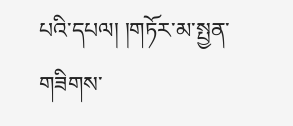པའི་དཔལ། །གཏོར་མ་སྤྱན་གཟིགས་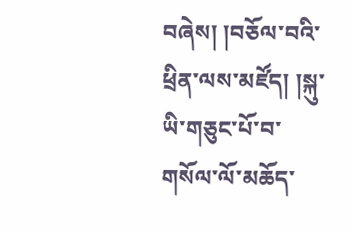བཞེས། །བཅོལ་བའི་ཕྲིན་ལས་མཛོད། །སྐུ་ཡི་གཅུང་པོ་བ་གསོལ་ལོ་མཆོད་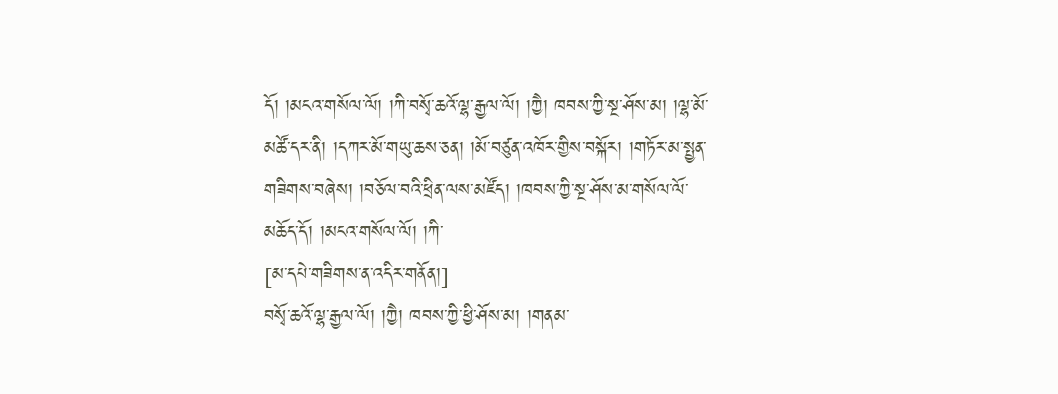དོ། །མངའ་གསོལ་ལོ། །ཀི་བསྭོ་ཆའོ་ལྷ་རྒྱལ་ལོ། །ཀྱཻ། ཁབས་ཀྱི་སྔ་ཤོས་མ། །ལྷ་མོ་མཚོ་དར་ནི། །དཀར་མོ་གཡུ་ཆས་ཅན། །མོ་བཙུན་འཁོར་གྱིས་བསྐོར། །གཏོར་མ་སྤྱན་གཟིགས་བཞེས། །བཅོལ་བའི་ཕྲིན་ལས་མཛོད། །ཁབས་ཀྱི་སྔ་ཤོས་མ་གསོལ་ལོ་མཆོད་དོ། །མངའ་གསོལ་ལོ། །ཀི་
[མ་དཔེ་གཟིགས་ན་འདིར་གནོན།]
བསྭོ་ཆའོ་ལྷ་རྒྱལ་ལོ། །ཀྱཻ། ཁབས་ཀྱི་ཕྱི་ཤོས་མ། །གནམ་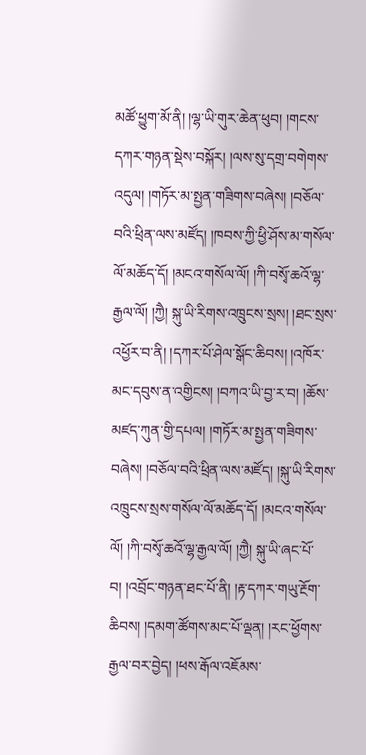མཚོ་ཕྱུག་མོ་ནི། །ལྷ་ཡི་གུར་ཆེན་ཕུབ། །གངས་དཀར་གཉན་སྡེས་བསྐོར། །ལས་སུ་དགྲ་བགེགས་འདུལ། །གཏོར་མ་སྤྱན་གཟིགས་བཞེས། །བཅོལ་བའི་ཕྲིན་ལས་མཛོད། །ཁབས་ཀྱི་ཕྱི་ཤོས་མ་གསོལ་ལོ་མཆོད་དོ། །མངའ་གསོལ་ལོ། །ཀི་བསྭོ་ཆའོ་ལྷ་རྒྱལ་ལོ། །ཀྱཻ། སྐུ་ཡི་རིགས་འཁྲུངས་སྲས། །ཐང་སྲས་འཕྱོར་བ་ནི། །དཀར་པོ་ཤེལ་སྒོང་ཆིབས། །འཁོར་མང་དབུས་ན་འགྱིངས། །བཀའ་ཡི་བྱ་ར་བ། །ཆོས་མཛད་ཀུན་གྱི་དཔལ། །གཏོར་མ་སྤྱན་གཟིགས་བཞེས། །བཅོལ་བའི་ཕྲིན་ལས་མཛོད། །སྐུ་ཡི་རིགས་འཁྲུངས་སྲས་གསོལ་ལོ་མཆོད་དོ། །མངའ་གསོལ་ལོ། །ཀི་བསྭོ་ཆའོ་ལྷ་རྒྱལ་ལོ། །ཀྱཻ། སྐུ་ཡི་ཞང་པོ་བ། །འབྲོང་གཉན་ཐང་པོ་ནི། །རྟ་དཀར་གཡུ་རྔོག་ཆིབས། །དམག་ཚོགས་མང་པོ་ལྡན། །རང་ཕྱོགས་རྒྱལ་བར་བྱེད། །ཕས་རྒོལ་འཇོམས་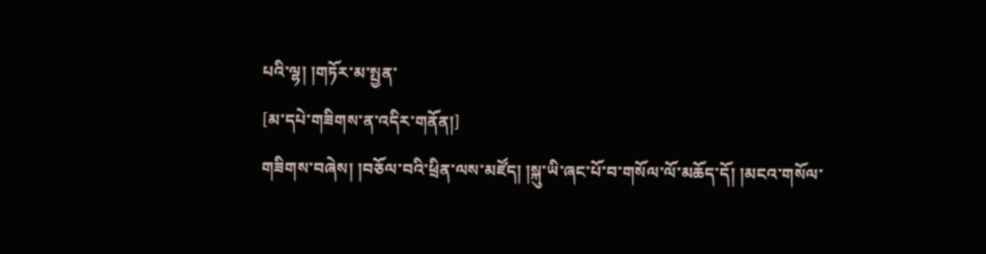པའི་ལྷ། །གཏོར་མ་སྤྱན་
[མ་དཔེ་གཟིགས་ན་འདིར་གནོན།]
གཟིགས་བཞེས། །བཅོལ་བའི་ཕྲིན་ལས་མཛོད། །སྐུ་ཡི་ཞང་པོ་བ་གསོལ་ལོ་མཆོད་དོ། །མངའ་གསོལ་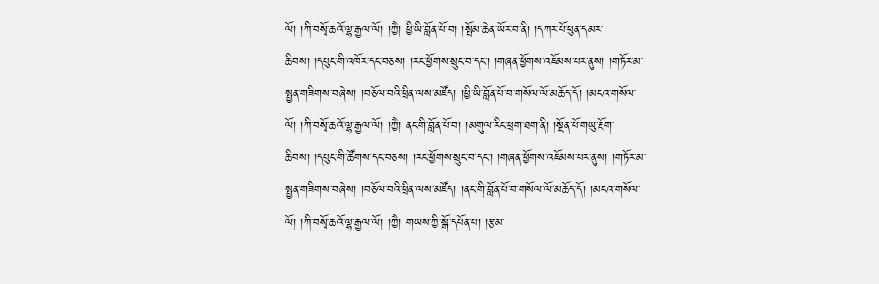ལོ། །ཀི་བསྭོ་ཆའོ་ལྷ་རྒྱལ་ལོ། །ཀྱཻ། ཕྱི་ཡི་བློན་པོ་བ། །སྤོམ་ཆེན་ཡོར་བ་ནི། །དཀར་པོ་ཕུན་དམར་ཆིབས། །དཔུང་གི་འཁོར་དང་བཅས། །རང་ཕྱོགས་སྲུང་བ་དང་། །གཞན་ཕྱོགས་འཇོམས་པར་ནུས། །གཏོར་མ་སྤྱན་གཟིགས་བཞེས། །བཅོལ་བའི་ཕྲིན་ལས་མཛོད། །ཕྱི་ཡི་བློན་པོ་བ་གསོལ་ལོ་མཆོད་དོ། །མངའ་གསོལ་ལོ། །ཀི་བསྭོ་ཆའོ་ལྷ་རྒྱལ་ལོ། །ཀྱཻ། ནང་གི་བློན་པོ་བ། །མགུལ་རིང་ཕྲག་ཐག་ནི། །སྔོན་པོ་གཡུ་རྔོག་ཆིབས། །དཔུང་གི་ཚོགས་དང་བཅས། །རང་ཕྱོགས་སྲུང་བ་དང་། །གཞན་ཕྱོགས་འཇོམས་པར་ནུས། །གཏོར་མ་སྤྱན་གཟིགས་བཞེས། །བཅོལ་བའི་ཕྲིན་ལས་མཛོད། །ནང་གི་བློན་པོ་བ་གསོལ་ལོ་མཆོད་དོ། །མངའ་གསོལ་ལོ། །ཀི་བསྭོ་ཆའོ་ལྷ་རྒྱལ་ལོ། །ཀྱཻ། གཡས་ཀྱི་སྒོ་དཔོན་པ། །རྩམ་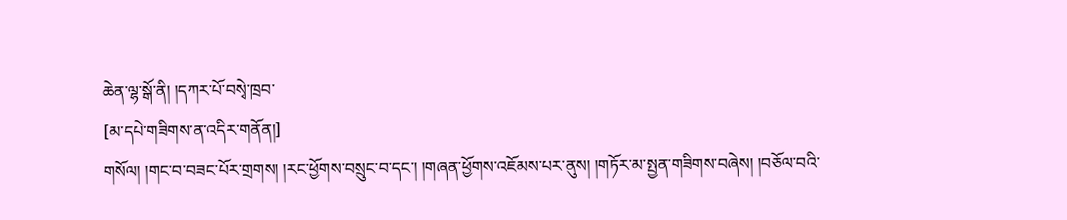ཆེན་ལྷ་སྒོ་ནི། །དཀར་པོ་བསྭེ་ཁྲབ་
[མ་དཔེ་གཟིགས་ན་འདིར་གནོན།]
གསོལ། །གང་བ་བཟང་པོར་གྲགས། །རང་ཕྱོགས་བསྲུང་བ་དང་། །གཞན་ཕྱོགས་འཇོམས་པར་ནུས། །གཏོར་མ་སྤྱན་གཟིགས་བཞེས། །བཅོལ་བའི་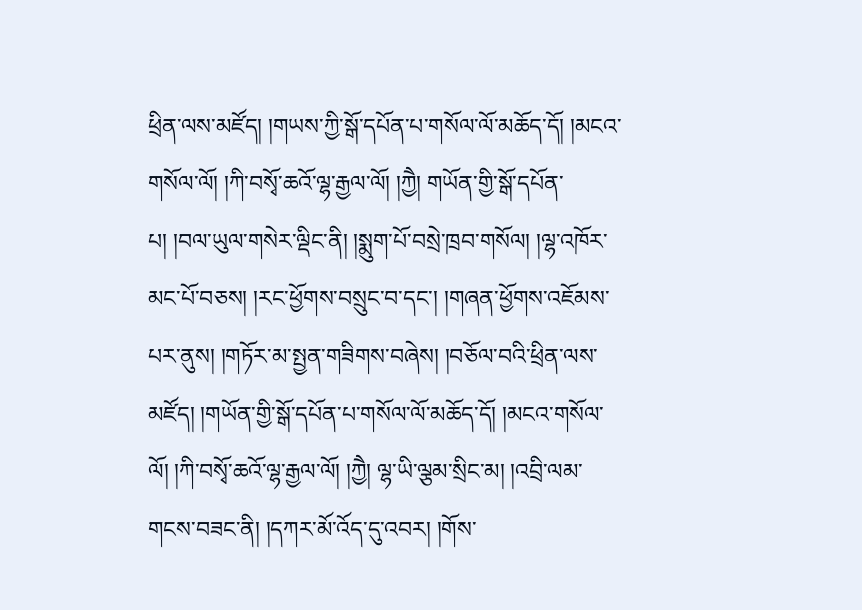ཕྲིན་ལས་མཛོད། །གཡས་ཀྱི་སྒོ་དཔོན་པ་གསོལ་ལོ་མཆོད་དོ། །མངའ་གསོལ་ལོ། །ཀི་བསྭོ་ཆའོ་ལྷ་རྒྱལ་ལོ། །ཀྱཻ། གཡོན་གྱི་སྒོ་དཔོན་པ། །བལ་ཡུལ་གསེར་ལྡིང་ནི། །སྨུག་པོ་བསྲེ་ཁྲབ་གསོལ། །ལྷ་འཁོར་མང་པོ་བཅས། །རང་ཕྱོགས་བསྲུང་བ་དང་། །གཞན་ཕྱོགས་འཇོམས་པར་ནུས། །གཏོར་མ་སྤྱན་གཟིགས་བཞེས། །བཅོལ་བའི་ཕྲིན་ལས་མཛོད། །གཡོན་གྱི་སྒོ་དཔོན་པ་གསོལ་ལོ་མཆོད་དོ། །མངའ་གསོལ་ལོ། །ཀི་བསྭོ་ཆའོ་ལྷ་རྒྱལ་ལོ། །ཀྱཻ། ལྷ་ཡི་ལྕམ་སྲིང་མ། །འབྲི་ལམ་གངས་བཟང་ནི། །དཀར་མོ་འོད་དུ་འབར། །གོས་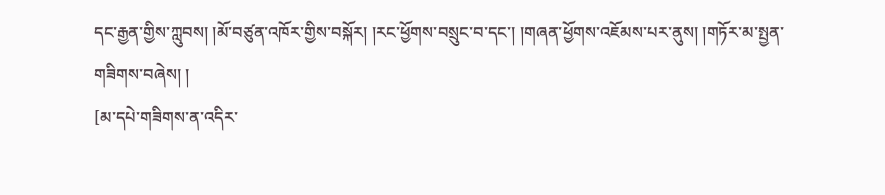དང་རྒྱན་གྱིས་ཀླུབས། །མོ་བཙུན་འཁོར་གྱིས་བསྐོར། །རང་ཕྱོགས་བསྲུང་བ་དང་། །གཞན་ཕྱོགས་འཇོམས་པར་ནུས། །གཏོར་མ་སྤྱན་གཟིགས་བཞེས། །
[མ་དཔེ་གཟིགས་ན་འདིར་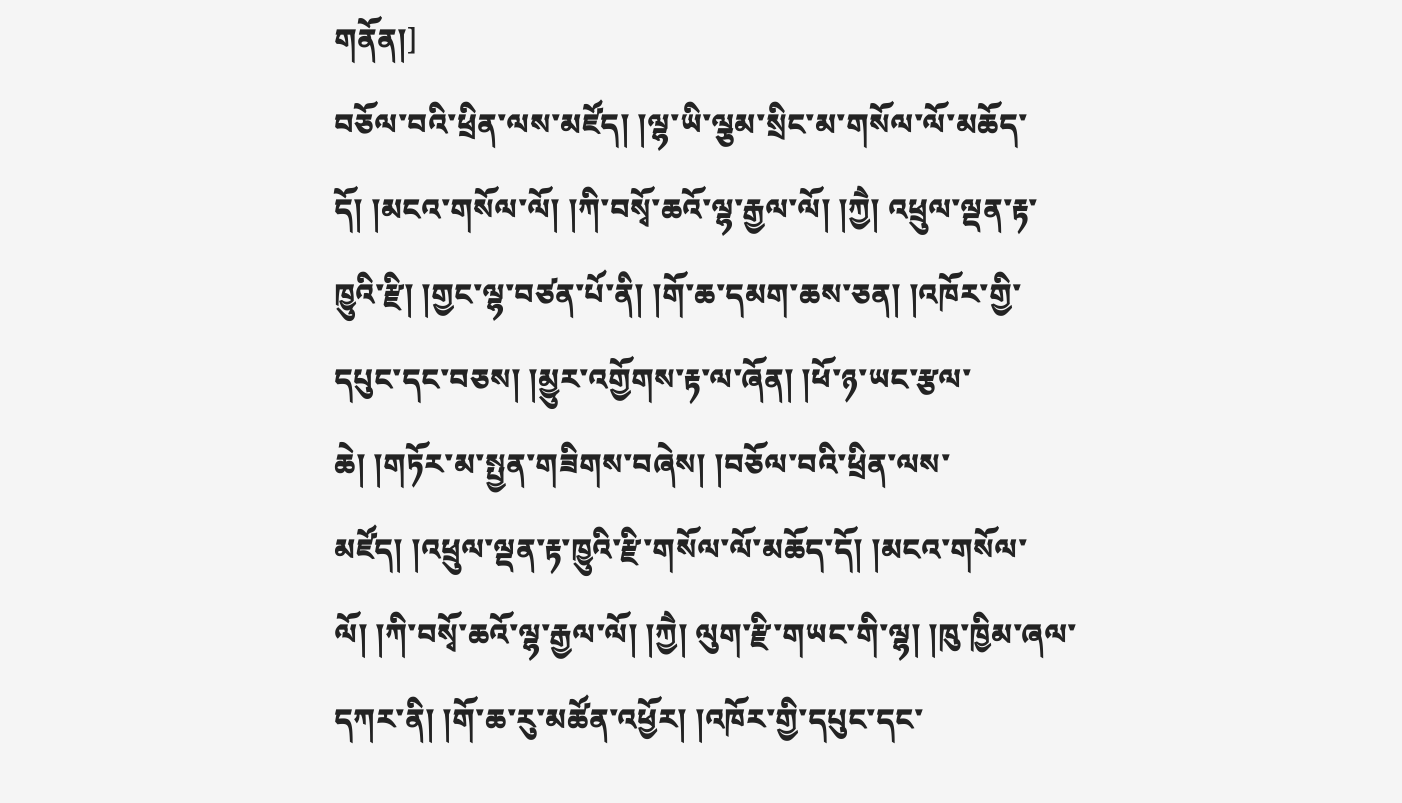གནོན།]
བཅོལ་བའི་ཕྲིན་ལས་མཛོད། །ལྷ་ཡི་ལྕམ་སྲིང་མ་གསོལ་ལོ་མཆོད་དོ། །མངའ་གསོལ་ལོ། །ཀི་བསྭོ་ཆའོ་ལྷ་རྒྱལ་ལོ། །ཀྱཻ། འཕྲུལ་ལྡན་རྟ་ཁྱུའི་རྫི། །གྱང་ལྷ་བཙན་པོ་ནི། །གོ་ཆ་དམག་ཆས་ཅན། །འཁོར་གྱི་དཔུང་དང་བཅས། །མྱུར་འགྱོགས་རྟ་ལ་ཞོན། །ཕོ་ཉ་ཡང་རྩལ་ཆེ། །གཏོར་མ་སྤྱན་གཟིགས་བཞེས། །བཅོལ་བའི་ཕྲིན་ལས་མཛོད། །འཕྲུལ་ལྡན་རྟ་ཁྱུའི་རྫི་གསོལ་ལོ་མཆོད་དོ། །མངའ་གསོལ་ལོ། །ཀི་བསྭོ་ཆའོ་ལྷ་རྒྱལ་ལོ། །ཀྱཻ། ལུག་རྫི་གཡང་གི་ལྷ། །ཁུ་ཁྱིམ་ཞལ་དཀར་ནི། །གོ་ཆ་རུ་མཚོན་འཕྱོར། །འཁོར་གྱི་དཔུང་དང་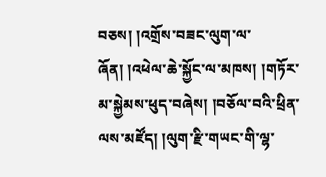བཅས། །འགྲོས་བཟང་ལུག་ལ་ཞོན། །འཕེལ་ཆེ་སྐྱོང་ལ་མཁས། །གཏོར་མ་སྐྱེམས་ཕུད་བཞེས། །བཅོལ་བའི་ཕྲིན་ལས་མཛོད། །ལུག་རྫི་གཡང་གི་ལྷ་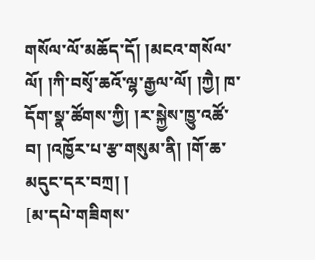གསོལ་ལོ་མཆོད་དོ། །མངའ་གསོལ་ལོ། །ཀི་བསྭོ་ཆའོ་ལྷ་རྒྱལ་ལོ། །ཀྱཻ། ཁ་དོག་སྣ་ཚོགས་ཀྱི། །ར་སྐྱེས་ཁྱུ་འཚོ་བ། །འཁྱོར་པ་རྩ་གསུམ་ནི། །གོ་ཆ་མདུང་དར་བཀྲ། །
[མ་དཔེ་གཟིགས་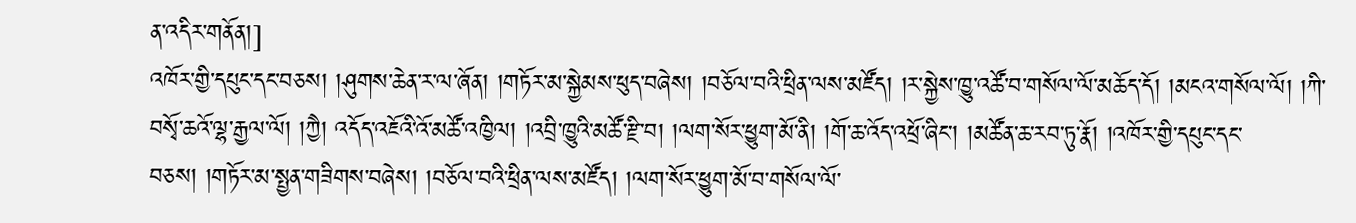ན་འདིར་གནོན།]
འཁོར་གྱི་དཔུང་དང་བཅས། །ཤུགས་ཆེན་ར་ལ་ཞོན། །གཏོར་མ་སྐྱེམས་ཕུད་བཞེས། །བཅོལ་བའི་ཕྲིན་ལས་མཛོད། །ར་སྐྱེས་ཁྱུ་འཚོ་བ་གསོལ་ལོ་མཆོད་དོ། །མངའ་གསོལ་ལོ། །ཀི་བསྭོ་ཆའོ་ལྷ་རྒྱལ་ལོ། །ཀྱཻ། འདོད་འཇོའི་འོ་མཚོ་འཁྱིལ། །འབྲི་ཁྱུའི་མཚོ་རྫི་བ། །ལག་སོར་ཕྱུག་མོ་ནི། །གོ་ཆ་འོད་འཕྲོ་ཞིང་། །མཚོན་ཆ་རབ་ཏུ་རྣོ། །འཁོར་གྱི་དཔུང་དང་བཅས། །གཏོར་མ་སྤྱན་གཟིགས་བཞེས། །བཅོལ་བའི་ཕྲིན་ལས་མཛོད། །ལག་སོར་ཕྱུག་མོ་བ་གསོལ་ལོ་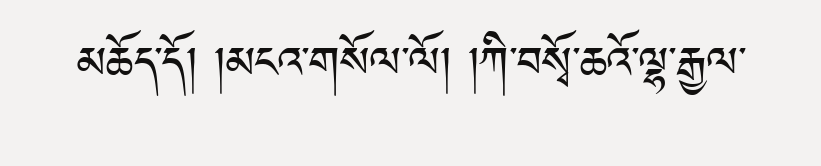མཆོད་དོ། །མངའ་གསོལ་ལོ། །ཀི་བསྭོ་ཆའོ་ལྷ་རྒྱལ་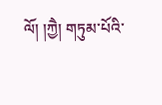ལོ། །ཀྱཻ། གཏུམ་པོའི་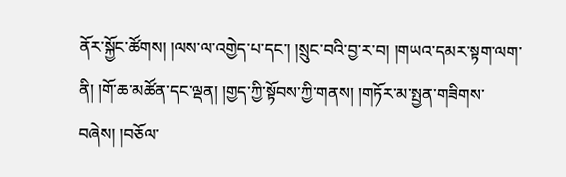ནོར་སྐྱོང་ཚོགས། །ལས་ལ་འགྱེད་པ་དང་། །སྲུང་བའི་བྱ་ར་བ། །གཡའ་དམར་སྟག་ལག་ནི། །གོ་ཆ་མཚོན་དང་ལྡན། །གྱད་ཀྱི་སྟོབས་ཀྱི་གནས། །གཏོར་མ་སྤྱན་གཟིགས་བཞེས། །བཅོལ་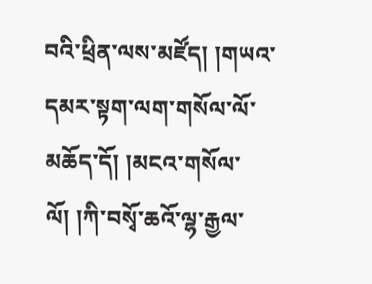བའི་ཕྲིན་ལས་མཛོད། །གཡའ་དམར་སྟག་ལག་གསོལ་ལོ་མཆོད་དོ། །མངའ་གསོལ་ལོ། །ཀི་བསྭོ་ཆའོ་ལྷ་རྒྱལ་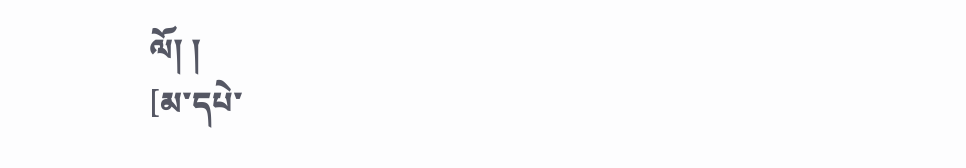ལོ། །
[མ་དཔེ་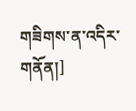གཟིགས་ན་འདིར་གནོན།]